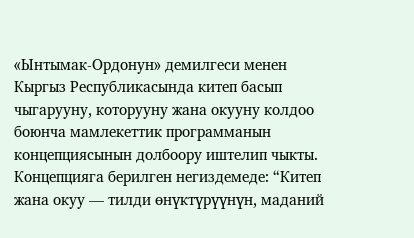«Ынтымак-Ордонун» демилгеси менен Кыргыз Республикасында китеп басып чыгарууну, которууну жана окууну колдоо боюнча мамлекеттик программанын концепциясынын долбоору иштелип чыкты.
Концепцияга берилген негиздемеде: “Китеп жана окуу — тилди өнүктүрүүнүн, маданий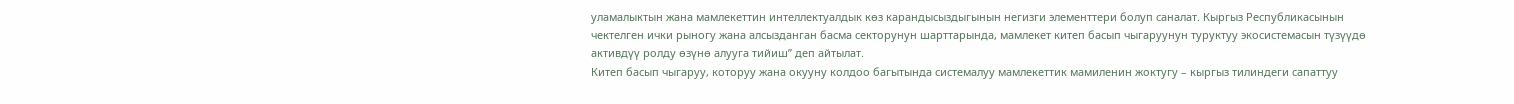уламалыктын жана мамлекеттин интеллектуалдык көз карандысыздыгынын негизги элементтери болуп саналат. Кыргыз Республикасынын чектелген ички рыногу жана алсызданган басма секторунун шарттарында, мамлекет китеп басып чыгаруунун туруктуу экосистемасын түзүүдө активдүү ролду өзүнө алууга тийиш” деп айтылат.
Китеп басып чыгаруу, которуу жана окууну колдоо багытында системалуу мамлекеттик мамиленин жоктугу – кыргыз тилиндеги сапаттуу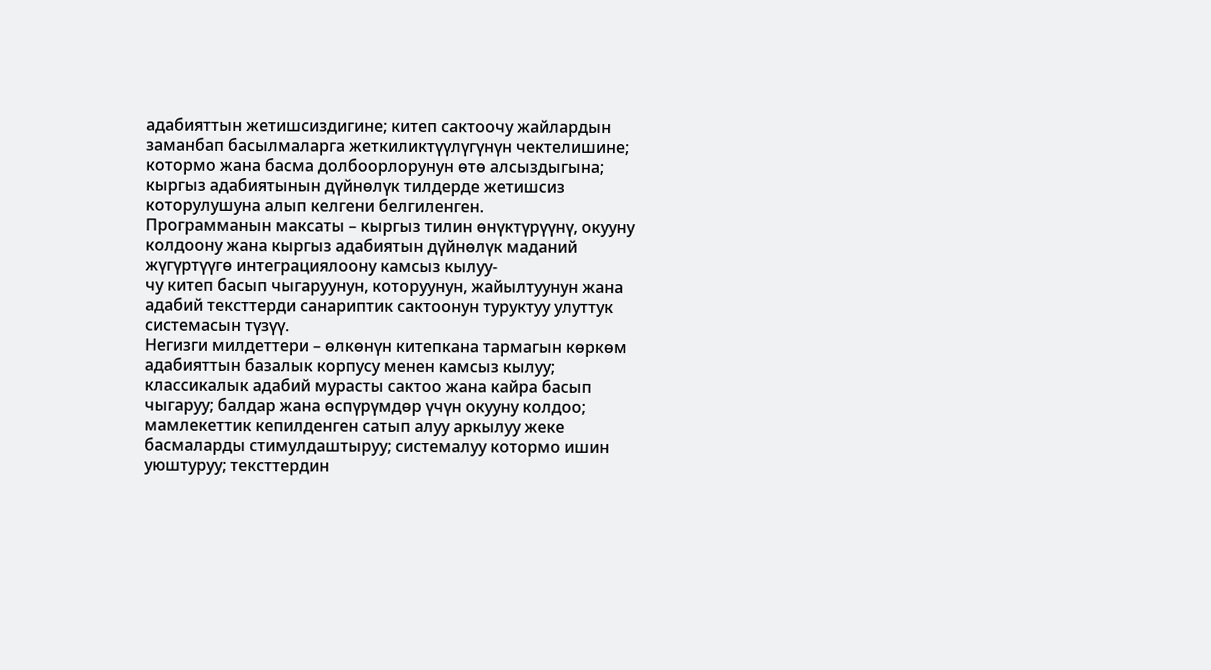адабияттын жетишсиздигине; китеп сактоочу жайлардын заманбап басылмаларга жеткиликтүүлүгүнүн чектелишине; котормо жана басма долбоорлорунун өтө алсыздыгына; кыргыз адабиятынын дүйнөлүк тилдерде жетишсиз которулушуна алып келгени белгиленген.
Программанын максаты – кыргыз тилин өнүктүрүүнү, окууну колдоону жана кыргыз адабиятын дүйнөлүк маданий жүгүртүүгө интеграциялоону камсыз кылуу-
чу китеп басып чыгаруунун, которуунун, жайылтуунун жана адабий тексттерди санариптик сактоонун туруктуу улуттук системасын түзүү.
Негизги милдеттери – өлкөнүн китепкана тармагын көркөм адабияттын базалык корпусу менен камсыз кылуу; классикалык адабий мурасты сактоо жана кайра басып чыгаруу; балдар жана өспүрүмдөр үчүн окууну колдоо; мамлекеттик кепилденген сатып алуу аркылуу жеке басмаларды стимулдаштыруу; системалуу котормо ишин уюштуруу; тексттердин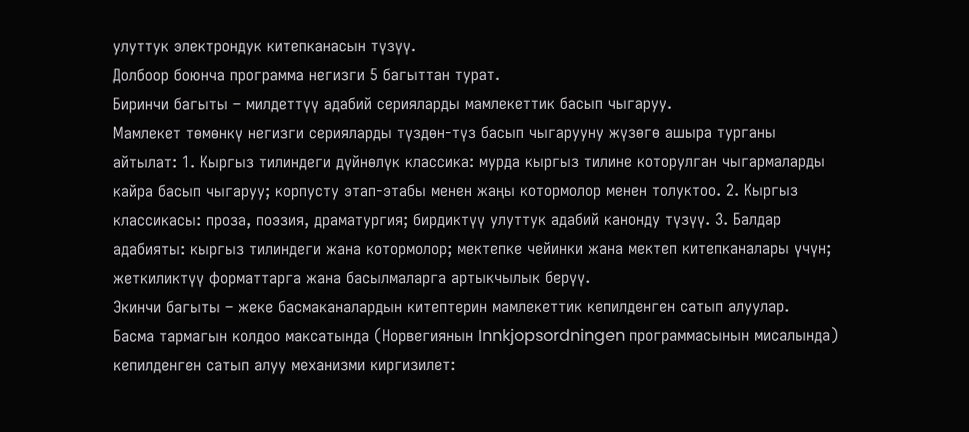улуттук электрондук китепканасын түзүү.
Долбоор боюнча программа негизги 5 багыттан турат.
Биринчи багыты – милдеттүү адабий серияларды мамлекеттик басып чыгаруу.
Мамлекет төмөнкү негизги серияларды түздөн-түз басып чыгарууну жүзөгө ашыра турганы айтылат: 1. Кыргыз тилиндеги дүйнөлүк классика: мурда кыргыз тилине которулган чыгармаларды кайра басып чыгаруу; корпусту этап-этабы менен жаңы котормолор менен толуктоо. 2. Кыргыз классикасы: проза, поэзия, драматургия; бирдиктүү улуттук адабий канонду түзүү. 3. Балдар адабияты: кыргыз тилиндеги жана котормолор; мектепке чейинки жана мектеп китепканалары үчүн; жеткиликтүү форматтарга жана басылмаларга артыкчылык берүү.
Экинчи багыты – жеке басмаканалардын китептерин мамлекеттик кепилденген сатып алуулар.
Басма тармагын колдоо максатында (Норвегиянын Innkjopsordningen программасынын мисалында) кепилденген сатып алуу механизми киргизилет: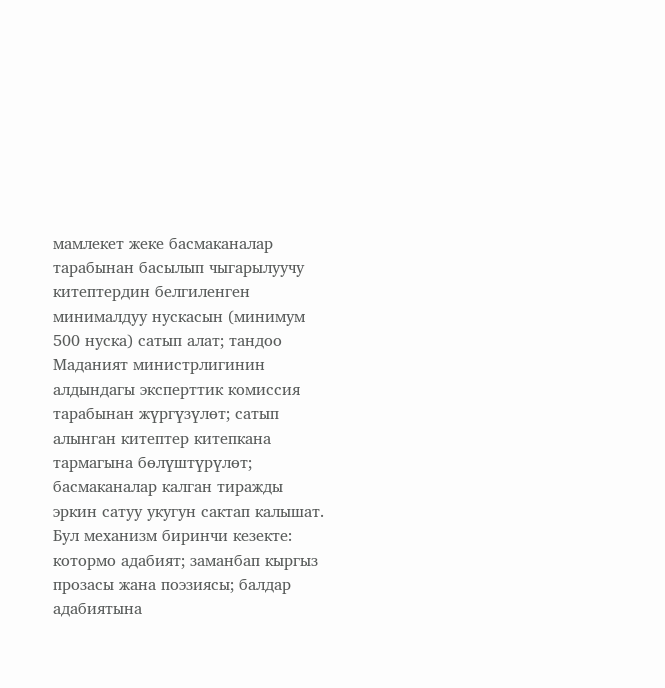мамлекет жеке басмаканалар тарабынан басылып чыгарылуучу китептердин белгиленген минималдуу нускасын (минимум 500 нуска) сатып алат; тандоо Маданият министрлигинин алдындагы эксперттик комиссия тарабынан жүргүзүлөт; сатып алынган китептер китепкана тармагына бөлүштүрүлөт; басмаканалар калган тиражды эркин сатуу укугун сактап калышат.
Бул механизм биринчи кезекте: котормо адабият; заманбап кыргыз прозасы жана поэзиясы; балдар адабиятына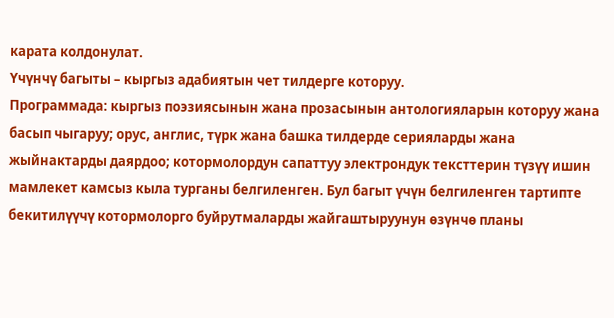карата колдонулат.
Үчүнчү багыты – кыргыз адабиятын чет тилдерге которуу.
Программада: кыргыз поэзиясынын жана прозасынын антологияларын которуу жана басып чыгаруу; орус, англис, түрк жана башка тилдерде серияларды жана жыйнактарды даярдоо; котормолордун сапаттуу электрондук тексттерин түзүү ишин мамлекет камсыз кыла турганы белгиленген. Бул багыт үчүн белгиленген тартипте бекитилүүчү котормолорго буйрутмаларды жайгаштыруунун өзүнчө планы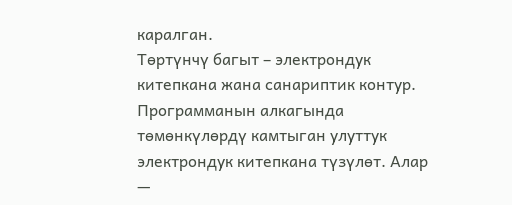каралган.
Төртүнчү багыт – электрондук китепкана жана санариптик контур.
Программанын алкагында төмөнкүлөрдү камтыган улуттук электрондук китепкана түзүлөт. Алар —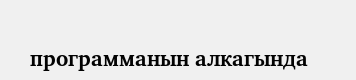программанын алкагында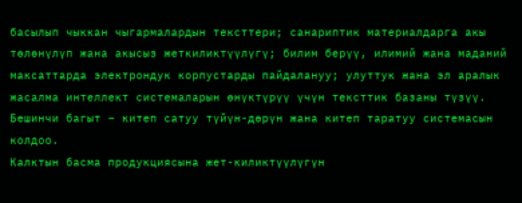басылып чыккан чыгармалардын тексттери; санариптик материалдарга акы төлөнүлүп жана акысыз жеткиликтүүлүгү; билим берүү, илимий жана маданий максаттарда электрондук корпустарды пайдалануу; улуттук жана эл аралык жасалма интеллект системаларын өнүктүрүү үчүн тексттик базаны түзүү.
Бешинчи багыт – китеп сатуу түйүн-дөрүн жана китеп таратуу системасын колдоо.
Калктын басма продукциясына жет-киликтүүлүгүн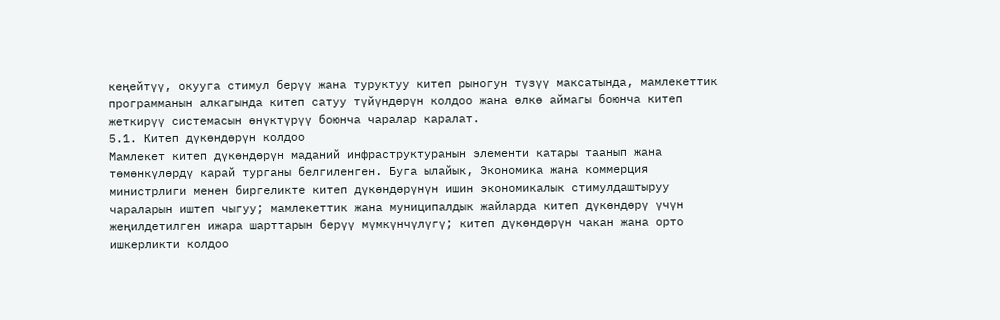кеңейтүү, окууга стимул берүү жана туруктуу китеп рыногун түзүү максатында, мамлекеттик программанын алкагында китеп сатуу түйүндөрүн колдоо жана өлкө аймагы боюнча китеп жеткирүү системасын өнүктүрүү боюнча чаралар каралат.
5.1. Китеп дүкөндөрүн колдоо
Мамлекет китеп дүкөндөрүн маданий инфраструктуранын элементи катары таанып жана төмөнкүлөрдү карай турганы белгиленген. Буга ылайык, Экономика жана коммерция министрлиги менен биргеликте китеп дүкөндөрүнүн ишин экономикалык стимулдаштыруу чараларын иштеп чыгуу; мамлекеттик жана муниципалдык жайларда китеп дүкөндөрү үчүн жеңилдетилген ижара шарттарын берүү мүмкүнчүлүгү; китеп дүкөндөрүн чакан жана орто ишкерликти колдоо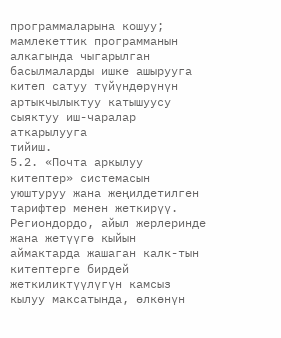программаларына кошуу; мамлекеттик программанын алкагында чыгарылган басылмаларды ишке ашырууга китеп сатуу түйүндөрүнүн артыкчылыктуу катышуусу сыяктуу иш-чаралар аткарылууга
тийиш.
5.2. «Почта аркылуу китептер» системасын уюштуруу жана жеңилдетилген тарифтер менен жеткирүү.
Региондордо, айыл жерлеринде жана жетүүгө кыйын аймактарда жашаган калк-тын китептерге бирдей жеткиликтүүлүгүн камсыз кылуу максатында, өлкөнүн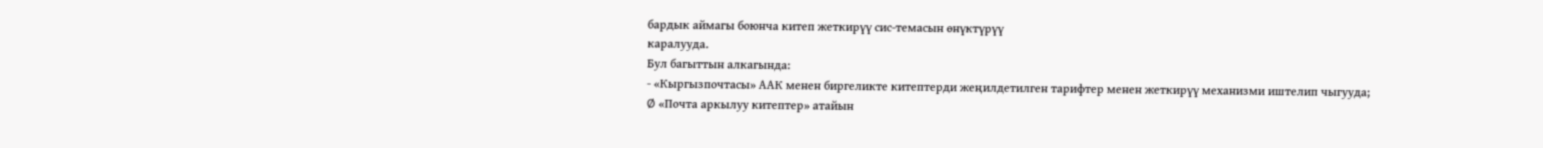бардык аймагы боюнча китеп жеткирүү сис-темасын өнүктүрүү
каралууда.
Бул багыттын алкагында:
- «Кыргызпочтасы» ААК менен биргеликте китептерди жеңилдетилген тарифтер менен жеткирүү механизми иштелип чыгууда;
Ø «Почта аркылуу китептер» атайын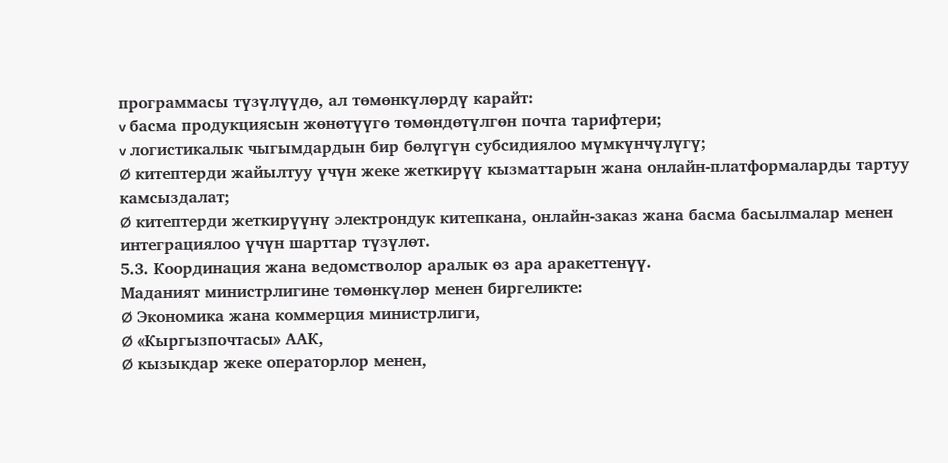программасы түзүлүүдө, ал төмөнкүлөрдү карайт:
v басма продукциясын жөнөтүүгө төмөндөтүлгөн почта тарифтери;
v логистикалык чыгымдардын бир бөлүгүн субсидиялоо мүмкүнчүлүгү;
Ø китептерди жайылтуу үчүн жеке жеткирүү кызматтарын жана онлайн-платформаларды тартуу камсыздалат;
Ø китептерди жеткирүүнү электрондук китепкана, онлайн-заказ жана басма басылмалар менен интеграциялоо үчүн шарттар түзүлөт.
5.3. Координация жана ведомстволор аралык өз ара аракеттенүү.
Маданият министрлигине төмөнкүлөр менен биргеликте:
Ø Экономика жана коммерция министрлиги,
Ø «Кыргызпочтасы» ААК,
Ø кызыкдар жеке операторлор менен,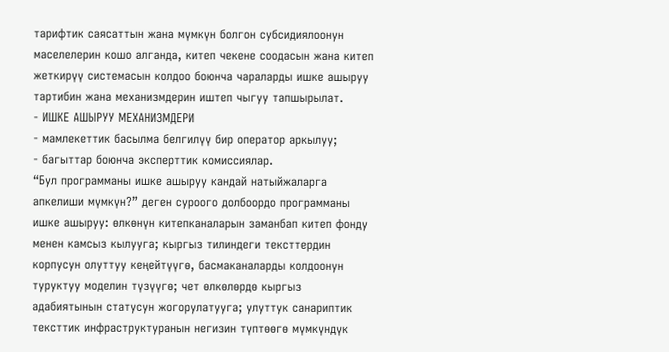тарифтик саясаттын жана мүмкүн болгон субсидиялоонун маселелерин кошо алганда, китеп чекене соодасын жана китеп жеткирүү системасын колдоо боюнча чараларды ишке ашыруу тартибин жана механизмдерин иштеп чыгуу тапшырылат.
- ИШКЕ АШЫРУУ МЕХАНИЗМДЕРИ
- мамлекеттик басылма белгилүү бир оператор аркылуу;
- багыттар боюнча эксперттик комиссиялар.
“Бул программаны ишке ашыруу кандай натыйжаларга апкелиши мүмкүн?” деген суроого долбоордо программаны ишке ашыруу: өлкөнүн китепканаларын заманбап китеп фонду менен камсыз кылууга; кыргыз тилиндеги тексттердин корпусун олуттуу кеңейтүүгө, басмаканаларды колдоонун туруктуу моделин түзүүгө; чет өлкөлөрдө кыргыз адабиятынын статусун жогорулатууга; улуттук санариптик тексттик инфраструктуранын негизин түптөөгө мүмкүндүк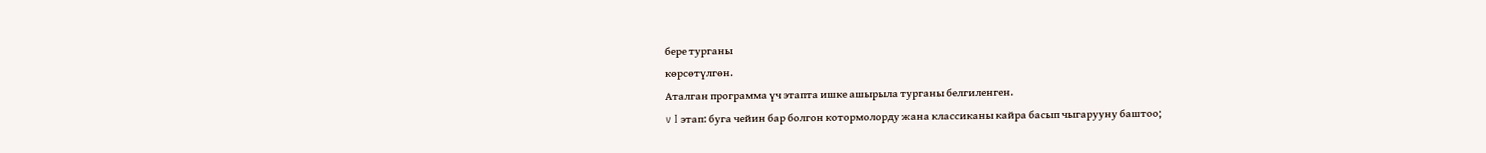бере турганы
көрсөтүлгөн.
Аталган программа үч этапта ишке ашырыла турганы белгиленген.
v I этап: буга чейин бар болгон котормолорду жана классиканы кайра басып чыгарууну баштоо;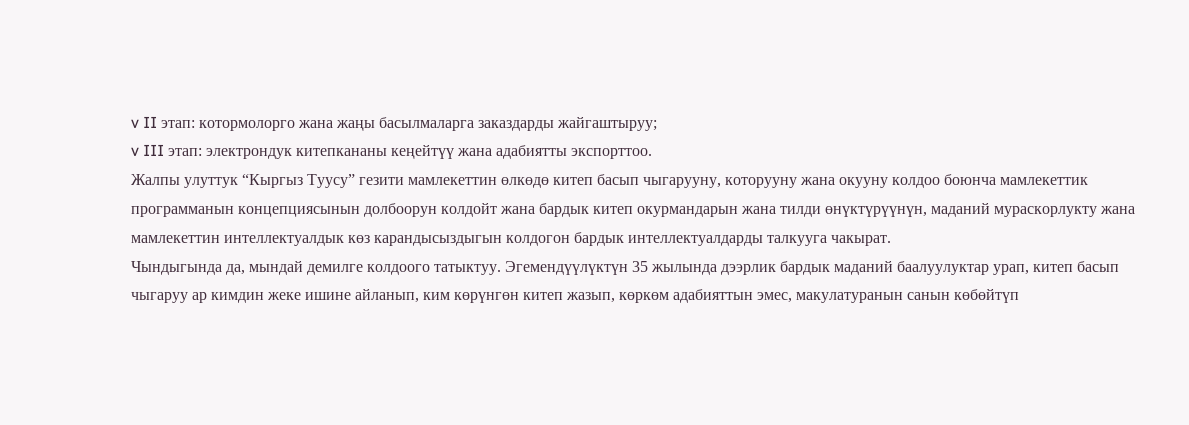v II этап: котормолорго жана жаңы басылмаларга заказдарды жайгаштыруу;
v III этап: электрондук китепкананы кеңейтүү жана адабиятты экспорттоо.
Жалпы улуттук “Кыргыз Туусу” гезити мамлекеттин өлкөдө китеп басып чыгарууну, которууну жана окууну колдоо боюнча мамлекеттик программанын концепциясынын долбоорун колдойт жана бардык китеп окурмандарын жана тилди өнүктүрүүнүн, маданий мураскорлукту жана мамлекеттин интеллектуалдык көз карандысыздыгын колдогон бардык интеллектуалдарды талкууга чакырат.
Чындыгында да, мындай демилге колдоого татыктуу. Эгемендүүлүктүн 35 жылында дээрлик бардык маданий баалуулуктар урап, китеп басып чыгаруу ар кимдин жеке ишине айланып, ким көрүнгөн китеп жазып, көркөм адабияттын эмес, макулатуранын санын көбөйтүп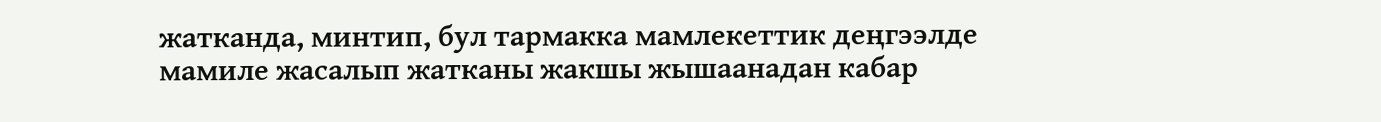жатканда, минтип, бул тармакка мамлекеттик деңгээлде мамиле жасалып жатканы жакшы жышаанадан кабар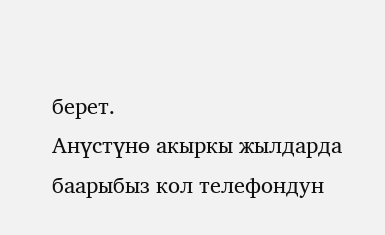берет.
Анүстүнө акыркы жылдарда баарыбыз кол телефондун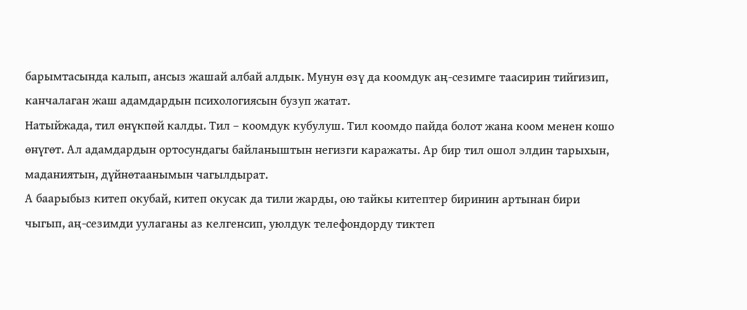барымтасында калып, ансыз жашай албай алдык. Мунун өзү да коомдук аң-сезимге таасирин тийгизип, канчалаган жаш адамдардын психологиясын бузуп жатат.
Натыйжада, тил өнүкпөй калды. Тил – коомдук кубулуш. Тил коомдо пайда болот жана коом менен кошо өнүгөт. Ал адамдардын ортосундагы байланыштын негизги каражаты. Ар бир тил ошол элдин тарыхын, маданиятын, дүйнөтаанымын чагылдырат.
А баарыбыз китеп окубай, китеп окусак да тили жарды, ою тайкы китептер биринин артынан бири чыгып, аң-сезимди уулаганы аз келгенсип, уюлдук телефондорду тиктеп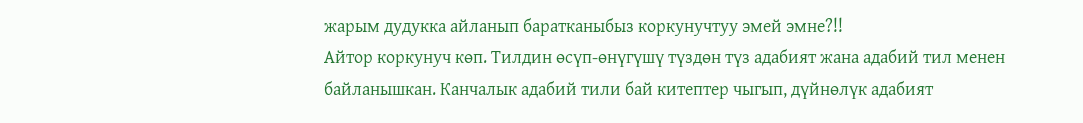жарым дудукка айланып баратканыбыз коркунучтуу эмей эмне?!!
Айтор коркунуч көп. Тилдин өсүп-өнүгүшү түздөн түз адабият жана адабий тил менен байланышкан. Канчалык адабий тили бай китептер чыгып, дүйнөлүк адабият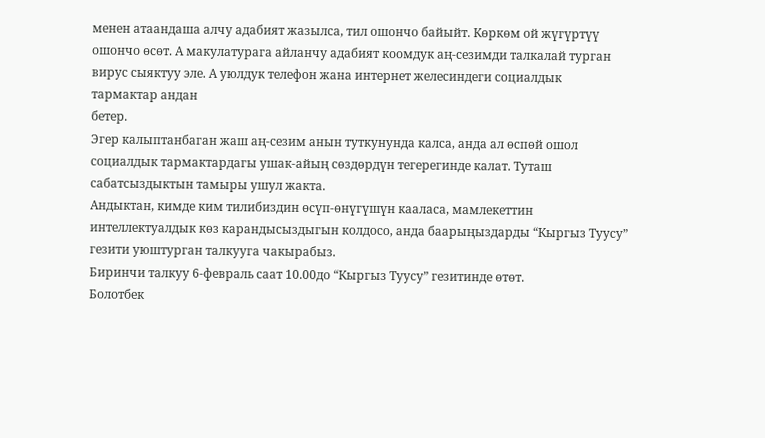менен атаандаша алчу адабият жазылса, тил ошончо байыйт. Көркөм ой жүгүртүү ошончо өсөт. А макулатурага айланчу адабият коомдук аң-сезимди талкалай турган вирус сыяктуу эле. А уюлдук телефон жана интернет желесиндеги социалдык тармактар андан
бетер.
Эгер калыптанбаган жаш аң-сезим анын туткунунда калса, анда ал өспөй ошол социалдык тармактардагы ушак-айың сөздөрдүн тегерегинде калат. Туташ сабатсыздыктын тамыры ушул жакта.
Андыктан, кимде ким тилибиздин өсүп-өнүгүшүн кааласа, мамлекеттин интеллектуалдык көз карандысыздыгын колдосо, анда баарыңыздарды “Кыргыз Туусу” гезити уюштурган талкууга чакырабыз.
Биринчи талкуу 6-февраль саат 10.00до “Кыргыз Туусу” гезитинде өтөт.
Болотбек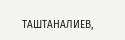ТАШТАНАЛИЕВ,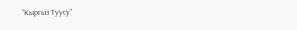“Кыргыз Туусу”